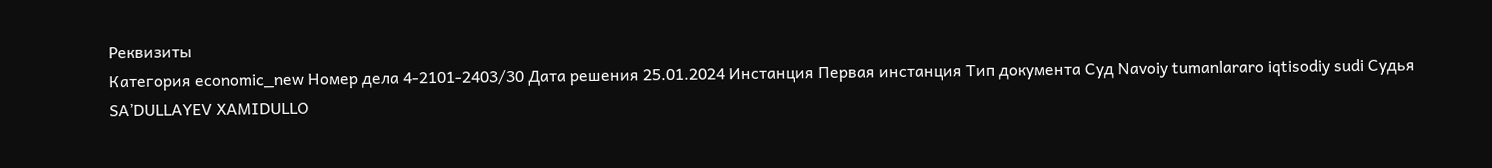Реквизиты
Категория economic_new Номер дела 4-2101-2403/30 Дата решения 25.01.2024 Инстанция Первая инстанция Тип документа Суд Navoiy tumanlararo iqtisodiy sudi Судья SA’DULLAYEV XAMIDULLO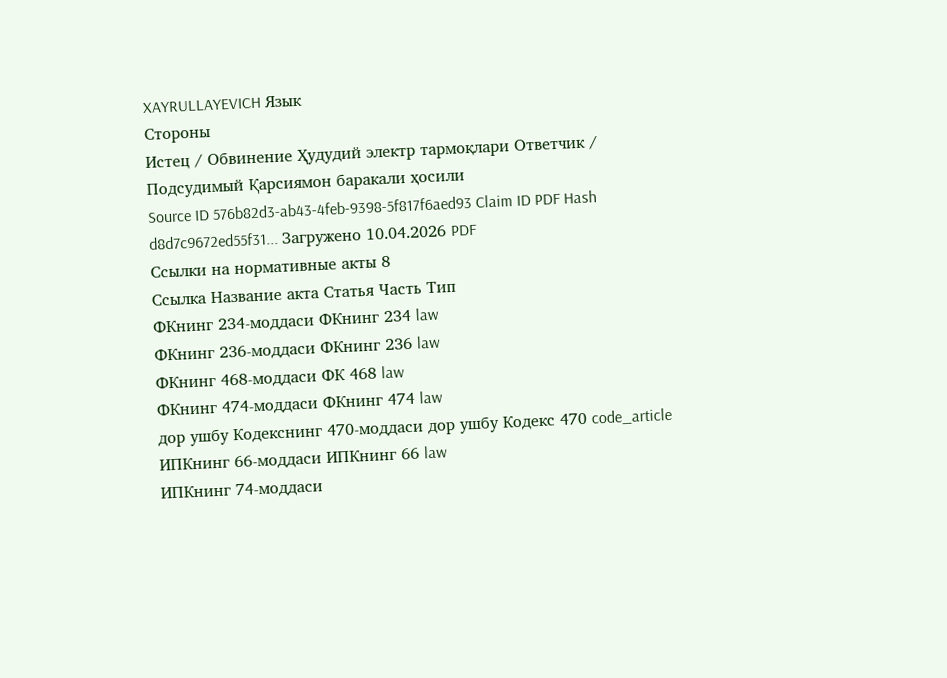XAYRULLAYEVICH Язык
Стороны
Истец / Обвинение Ҳудудий электр тармоқлари Ответчик / Подсудимый Қарсиямон баракали ҳосили
Source ID 576b82d3-ab43-4feb-9398-5f817f6aed93 Claim ID PDF Hash d8d7c9672ed55f31... Загружено 10.04.2026 PDF
Ссылки на нормативные акты 8
Ссылка Название акта Статья Часть Тип
ФКнинг 234-моддаси ФКнинг 234 law
ФКнинг 236-моддаси ФКнинг 236 law
ФКнинг 468-моддаси ФК 468 law
ФКнинг 474-моддаси ФКнинг 474 law
дор ушбу Кодекснинг 470-моддаси дор ушбу Кодекс 470 code_article
ИПКнинг 66-моддаси ИПКнинг 66 law
ИПКнинг 74-моддаси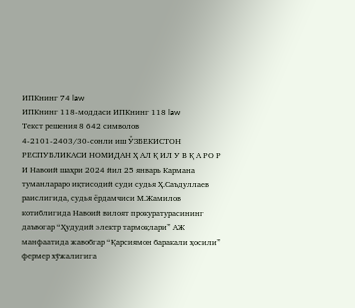ИПКнинг 74 law
ИПКнинг 118-моддаси ИПКнинг 118 law
Текст решения 8 642 символов
4-2101-2403/30-сонли иш ЎЗБЕКИСТОН РЕСПУБЛИКАСИ НОМИДАН Ҳ АЛ Қ ИЛ У В Қ А РО Р И Навоий шаҳри 2024 йил 25 январь Кармана туманлараро иқтисодий суди судья Ҳ.Саъдуллаев раислигида, судья ёрдамчиси М.Жамилов котиблигида Навоий вилоят прокуратурасининг даъвогар “Ҳудудий электр тармоқлари” АЖ манфаатида жавобгар “Қарсиямон баракали ҳосили” фермер хўжалигига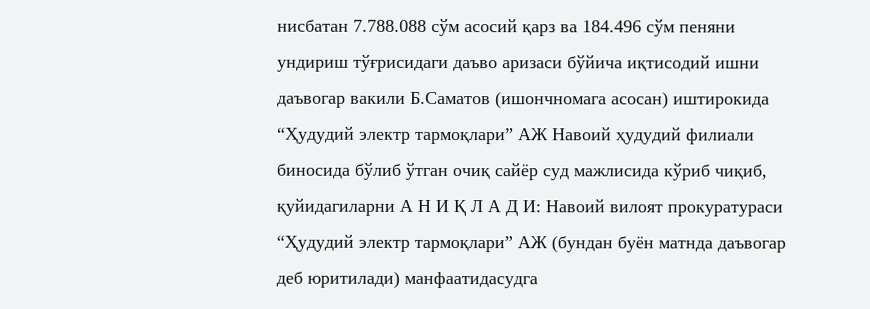нисбатан 7.788.088 сўм асосий қарз ва 184.496 сўм пеняни ундириш тўғрисидаги даъво аризаси бўйича иқтисодий ишни даъвогар вакили Б.Саматов (ишончномага асосан) иштирокида “Ҳудудий электр тармоқлари” АЖ Навоий ҳудудий филиали биносида бўлиб ўтган очиқ сайёр суд мажлисида кўриб чиқиб, қуйидагиларни А Н И Қ Л А Д И: Навоий вилоят прокуратураси “Ҳудудий электр тармоқлари” АЖ (бундан буён матнда даъвогар деб юритилади) манфаатидасудга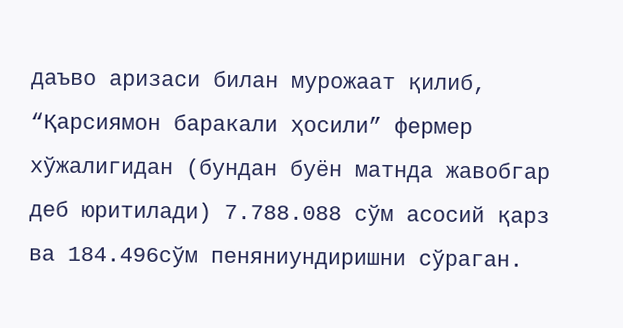даъво аризаси билан мурожаат қилиб, “Қарсиямон баракали ҳосили” фермер хўжалигидан (бундан буён матнда жавобгар деб юритилади) 7.788.088 сўм асосий қарз ва 184.496сўм пеняниундиришни сўраган.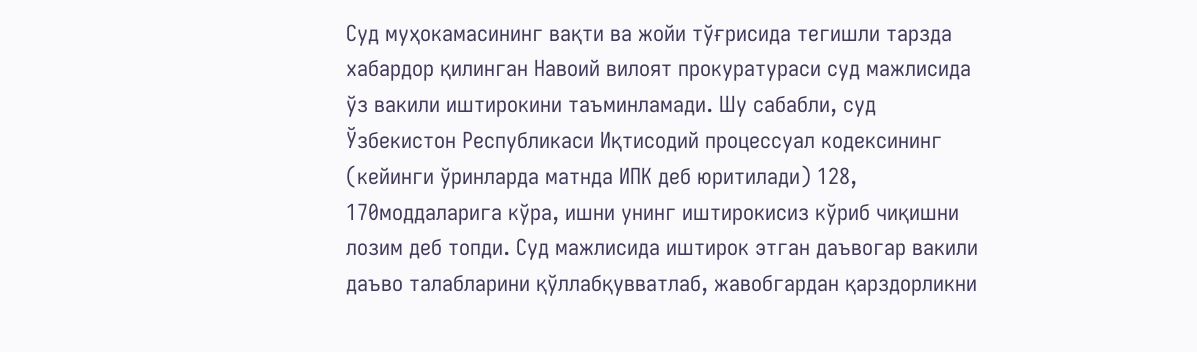Суд муҳокамасининг вақти ва жойи тўғрисида тегишли тарзда хабардор қилинган Навоий вилоят прокуратураси суд мажлисида ўз вакили иштирокини таъминламади. Шу сабабли, суд Ўзбекистон Республикаси Иқтисодий процессуал кодексининг (кейинги ўринларда матнда ИПК деб юритилади) 128, 170моддаларига кўра, ишни унинг иштирокисиз кўриб чиқишни лозим деб топди. Суд мажлисида иштирок этган даъвогар вакили даъво талабларини қўллабқувватлаб, жавобгардан қарздорликни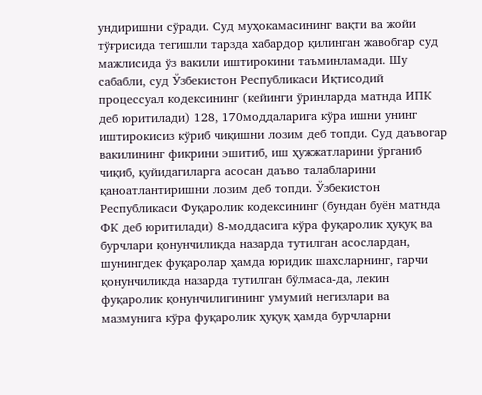ундиришни сўради. Суд муҳокамасининг вақти ва жойи тўғрисида тегишли тарзда хабардор қилинган жавобгар суд мажлисида ўз вакили иштирокини таъминламади. Шу сабабли, суд Ўзбекистон Республикаси Иқтисодий процессуал кодексининг (кейинги ўринларда матнда ИПК деб юритилади) 128, 170моддаларига кўра ишни унинг иштирокисиз кўриб чиқишни лозим деб топди. Суд даъвогар вакилининг фикрини эшитиб, иш ҳужжатларини ўрганиб чиқиб, қуйидагиларга асосан даъво талабларини қаноатлантиришни лозим деб топди. Ўзбекистон Республикаси Фуқаролик кодексининг (бундан буён матнда ФК деб юритилади) 8-моддасига кўра фуқаролик ҳуқуқ ва бурчлари қонунчиликда назарда тутилган асослардан, шунингдек фуқаролар ҳамда юридик шахсларнинг, гарчи қонунчиликда назарда тутилган бўлмаса-да, лекин фуқаролик қонунчилигининг умумий негизлари ва мазмунига кўра фуқаролик ҳуқуқ ҳамда бурчларни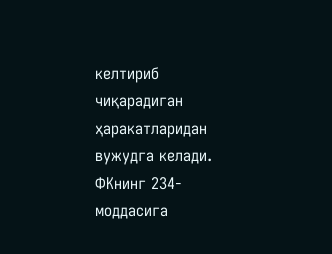келтириб чиқарадиган ҳаракатларидан вужудга келади. ФКнинг 234-моддасига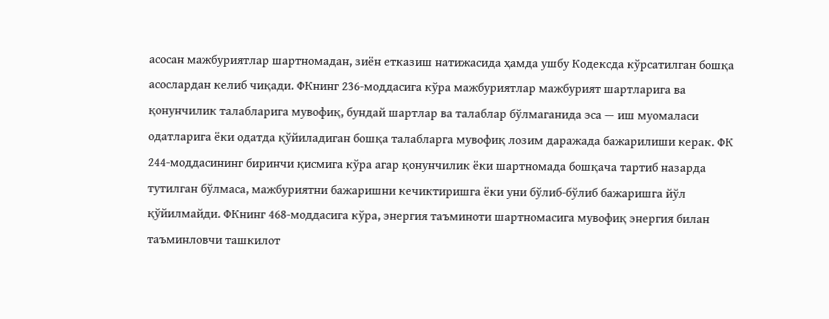асосан мажбуриятлар шартномадан, зиён етказиш натижасида ҳамда ушбу Кодексда кўрсатилган бошқа асослардан келиб чиқади. ФКнинг 236-моддасига кўра мажбуриятлар мажбурият шартларига ва қонунчилик талабларига мувофиқ, бундай шартлар ва талаблар бўлмаганида эса — иш муомаласи одатларига ёки одатда қўйиладиган бошқа талабларга мувофиқ лозим даражада бажарилиши керак. ФК 244-моддасининг биринчи қисмига кўра агар қонунчилик ёки шартномада бошқача тартиб назарда тутилган бўлмаса, мажбуриятни бажаришни кечиктиришга ёки уни бўлиб-бўлиб бажаришга йўл қўйилмайди. ФКнинг 468-моддасига кўра, энергия таъминоти шартномасига мувофиқ энергия билан таъминловчи ташкилот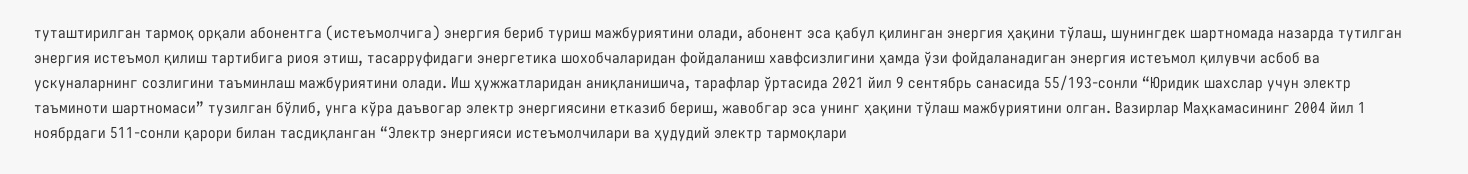туташтирилган тармоқ орқали абонентга (истеъмолчига) энергия бериб туриш мажбуриятини олади, абонент эса қабул қилинган энергия ҳақини тўлаш, шунингдек шартномада назарда тутилган энергия истеъмол қилиш тартибига риоя этиш, тасарруфидаги энергетика шохобчаларидан фойдаланиш хавфсизлигини ҳамда ўзи фойдаланадиган энергия истеъмол қилувчи асбоб ва ускуналарнинг созлигини таъминлаш мажбуриятини олади. Иш ҳужжатларидан аниқланишича, тарафлар ўртасида 2021 йил 9 сентябрь санасида 55/193-сонли “Юридик шахслар учун электр таъминоти шартномаси” тузилган бўлиб, унга кўра даъвогар электр энергиясини етказиб бериш, жавобгар эса унинг ҳақини тўлаш мажбуриятини олган. Вазирлар Маҳкамасининг 2004 йил 1 ноябрдаги 511-сонли қарори билан тасдиқланган “Электр энергияси истеъмолчилари ва ҳудудий электр тармоқлари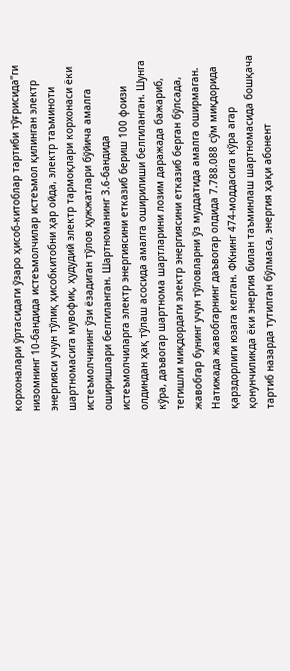корхоналари ўртасидаги ўзаро ҳисоб-китоблар тартиби тўғрисида”ги низомнинг 10-бандида истеъмолчилар истеъмол қилинган электр энергияси учун тўлиқ ҳисобкитобни ҳар ойда, электр таъминоти шартномасига мувофиқ, ҳудудий электр тармоқлари корхонаси ёки истеъмолчининг ўзи ёзадиган тўлов ҳужжатлари бўйича амалга оширишлари белгиланган. Шартноманинг 3.6-бандида истеъмолчиларга электр энергиясини етказиб бериш 100 фоизи олдиндан ҳақ тўлаш асосида амалга оширилиши белгиланган. Шунга кўра, даъвогар шартнома шартларини лозим даражада бажариб, тегишли миқдордаги электр энергиясини етказиб берган бўлсада, жавобгар бунинг учун тўловларни ўз муддатида амалга оширмаган. Натижада жавобгарнинг даъвогар олдида 7.788.088 сўм миқдорида қарздорлиги юзага келган. ФКнинг 474-моддасига кўра агар қонунчиликда ёки энергия билан таъминлаш шартномасида бошқача тартиб назарда тутилган бўлмаса, энергия ҳақи абонент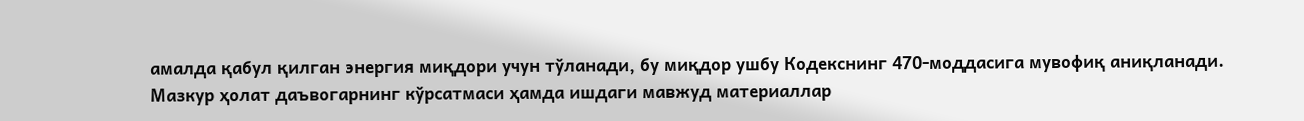амалда қабул қилган энергия миқдори учун тўланади, бу миқдор ушбу Кодекснинг 470-моддасига мувофиқ аниқланади. Мазкур ҳолат даъвогарнинг кўрсатмаси ҳамда ишдаги мавжуд материаллар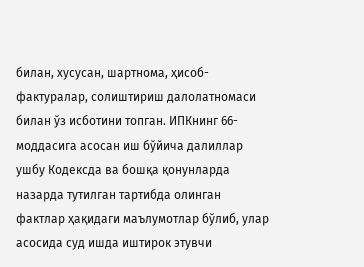билан, хусусан, шартнома, ҳисоб-фактуралар, солиштириш далолатномаси билан ўз исботини топган. ИПКнинг 66-моддасига асосан иш бўйича далиллар ушбу Кодексда ва бошқа қонунларда назарда тутилган тартибда олинган фактлар ҳақидаги маълумотлар бўлиб, улар асосида суд ишда иштирок этувчи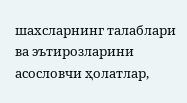шахсларнинг талаблари ва эътирозларини асословчи ҳолатлар,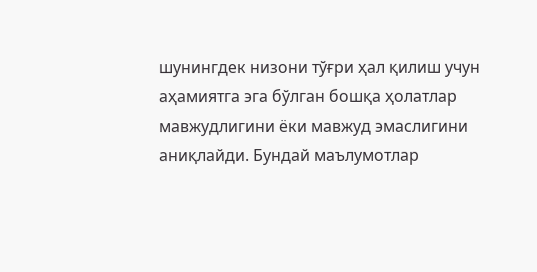шунингдек низони тўғри ҳал қилиш учун аҳамиятга эга бўлган бошқа ҳолатлар мавжудлигини ёки мавжуд эмаслигини аниқлайди. Бундай маълумотлар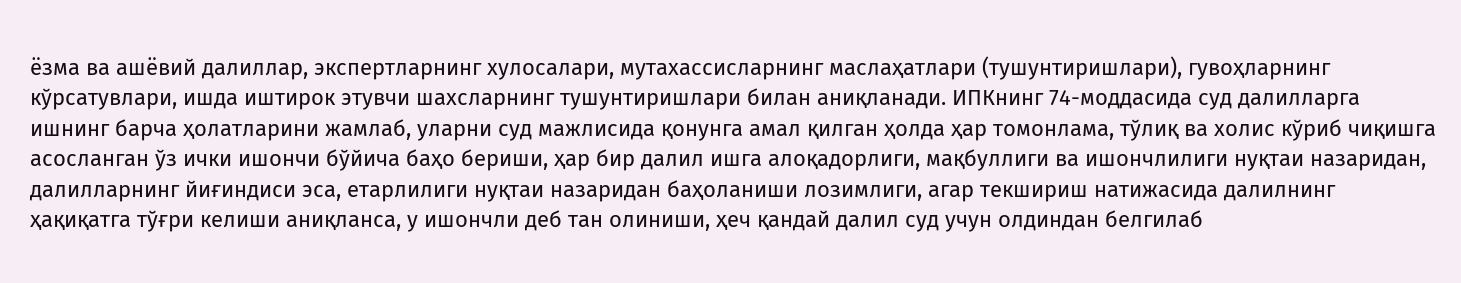ёзма ва ашёвий далиллар, экспертларнинг хулосалари, мутахассисларнинг маслаҳатлари (тушунтиришлари), гувоҳларнинг кўрсатувлари, ишда иштирок этувчи шахсларнинг тушунтиришлари билан аниқланади. ИПКнинг 74-моддасида суд далилларга ишнинг барча ҳолатларини жамлаб, уларни суд мажлисида қонунга амал қилган ҳолда ҳар томонлама, тўлиқ ва холис кўриб чиқишга асосланган ўз ички ишончи бўйича баҳо бериши, ҳар бир далил ишга алоқадорлиги, мақбуллиги ва ишончлилиги нуқтаи назаридан, далилларнинг йиғиндиси эса, етарлилиги нуқтаи назаридан баҳоланиши лозимлиги, агар текшириш натижасида далилнинг ҳақиқатга тўғри келиши аниқланса, у ишончли деб тан олиниши, ҳеч қандай далил суд учун олдиндан белгилаб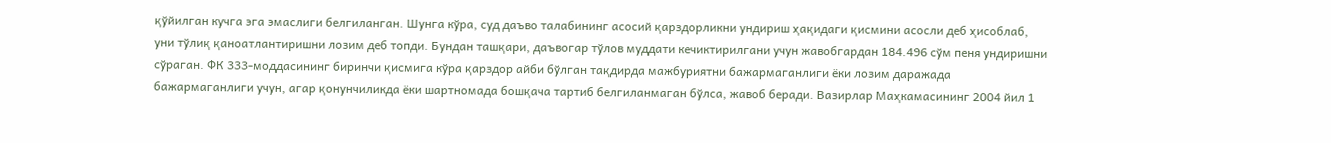қўйилган кучга эга эмаслиги белгиланган. Шунга кўра, суд даъво талабининг асосий қарздорликни ундириш ҳақидаги қисмини асосли деб ҳисоблаб, уни тўлиқ қаноатлантиришни лозим деб топди. Бундан ташқари, даъвогар тўлов муддати кечиктирилгани учун жавобгардан 184.496 сўм пеня ундиришни сўраган. ФК 333-моддасининг биринчи қисмига кўра қарздор айби бўлган тақдирда мажбуриятни бажармаганлиги ёки лозим даражада бажармаганлиги учун, агар қонунчиликда ёки шартномада бошқача тартиб белгиланмаган бўлса, жавоб беради. Вазирлар Маҳкамасининг 2004 йил 1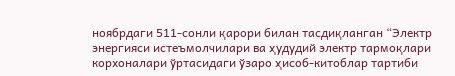ноябрдаги 511-сонли қарори билан тасдиқланган “Электр энергияси истеъмолчилари ва ҳудудий электр тармоқлари корхоналари ўртасидаги ўзаро ҳисоб-китоблар тартиби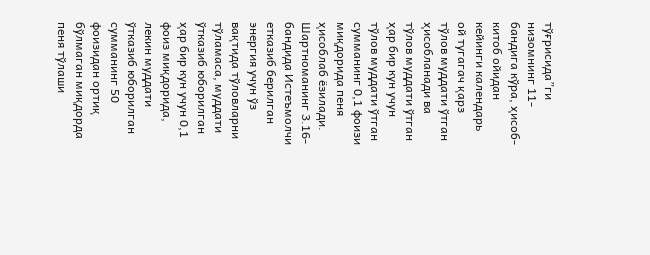тўғрисида”ги низомнинг 11-бандига кўра, ҳисоб-китоб ойидан кейинги календарь ой тугагач қарз тўлов муддати ўтган ҳисобланади ва тўлов муддати ўтган ҳар бир кун учун тўлов муддати ўтган сумманинг 0,1 фоизи миқдорида пеня ҳисоблаб ёзилади. Шартноманинг 3.16-бандида Истеъмолчи етказиб берилган энергия учун ўз вақтида тўловларни тўламаса, муддати ўтказиб юборилган ҳар бир кун учун 0,1 фоиз миқдорида, лекин муддати ўтказиб юборилган сумманинг 50 фоизидан ортиқ бўлмаган миқдорда пеня тўлаши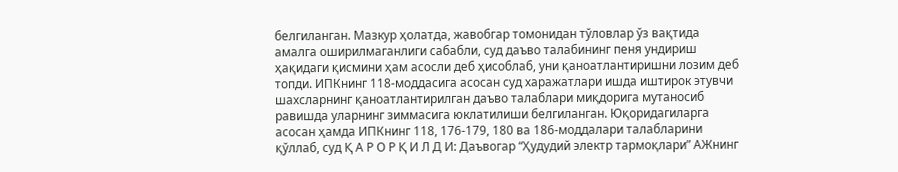белгиланган. Мазкур ҳолатда, жавобгар томонидан тўловлар ўз вақтида амалга оширилмаганлиги сабабли, суд даъво талабининг пеня ундириш ҳақидаги қисмини ҳам асосли деб ҳисоблаб, уни қаноатлантиришни лозим деб топди. ИПКнинг 118-моддасига асосан суд харажатлари ишда иштирок этувчи шахсларнинг қаноатлантирилган даъво талаблари миқдорига мутаносиб равишда уларнинг зиммасига юклатилиши белгиланган. Юқоридагиларга асосан ҳамда ИПКнинг 118, 176-179, 180 ва 186-моддалари талабларини қўллаб, суд Қ А Р О Р Қ И Л Д И: Даъвогар “Ҳудудий электр тармоқлари” АЖнинг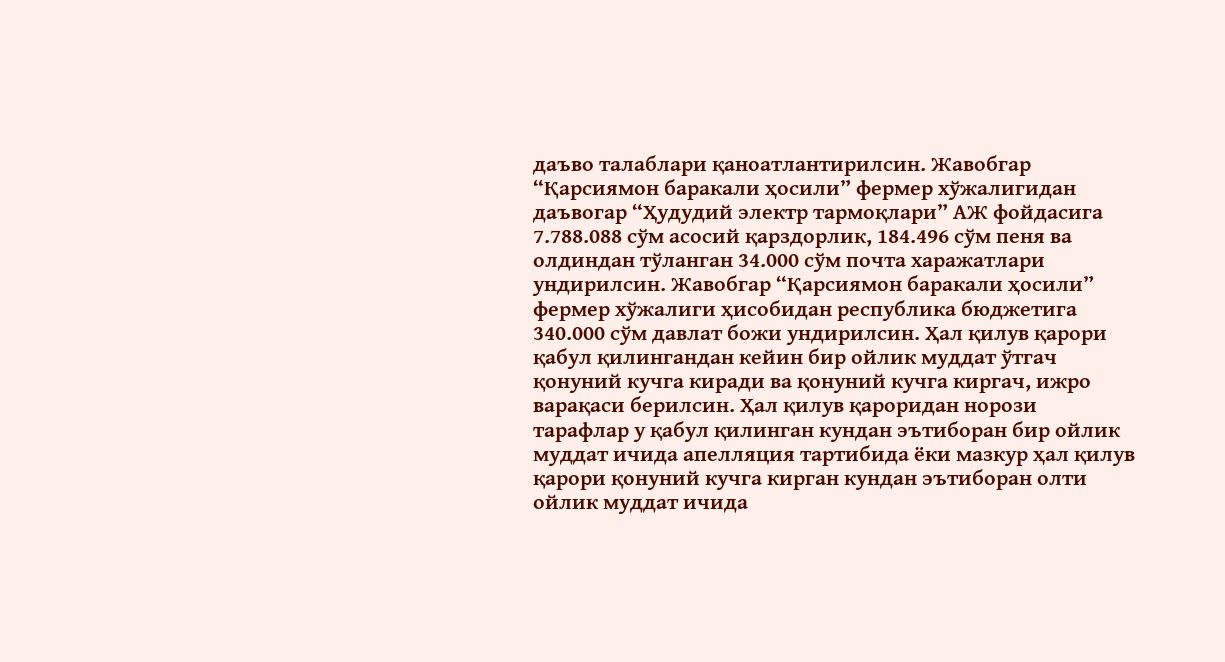даъво талаблари қаноатлантирилсин. Жавобгар “Қарсиямон баракали ҳосили” фермер хўжалигидан даъвогар “Ҳудудий электр тармоқлари” АЖ фойдасига 7.788.088 сўм асосий қарздорлик, 184.496 сўм пеня ва олдиндан тўланган 34.000 сўм почта харажатлари ундирилсин. Жавобгар “Қарсиямон баракали ҳосили” фермер хўжалиги ҳисобидан республика бюджетига 340.000 сўм давлат божи ундирилсин. Ҳал қилув қарори қабул қилингандан кейин бир ойлик муддат ўтгач қонуний кучга киради ва қонуний кучга киргач, ижро варақаси берилсин. Ҳал қилув қароридан норози тарафлар у қабул қилинган кундан эътиборан бир ойлик муддат ичида апелляция тартибида ёки мазкур ҳал қилув қарори қонуний кучга кирган кундан эътиборан олти ойлик муддат ичида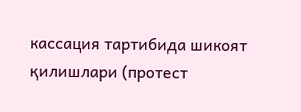кассация тартибида шикоят қилишлари (протест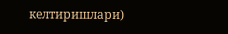келтиришлари)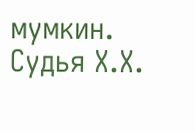мумкин. Судья Х.Х.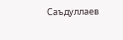Саъдуллаев